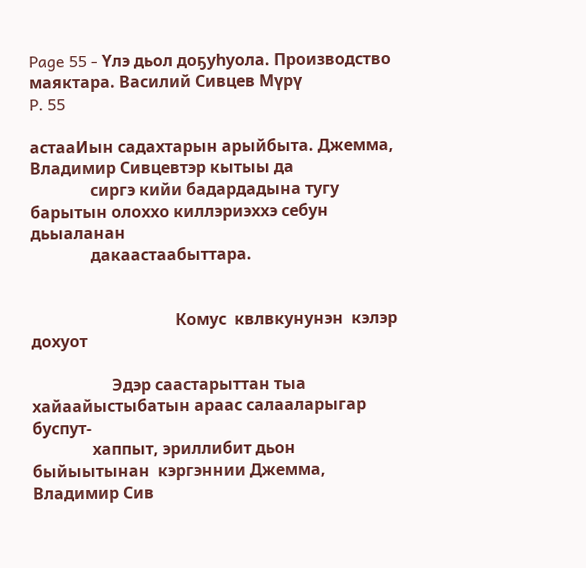Page 55 - Үлэ дьол доҕуһуола. Производство маяктара. Василий Сивцев Мүрү
P. 55

астааИын садахтарын арыйбыта. Джемма,  Владимир Сивцевтэр кытыы да
               сиргэ кийи бадардадына тугу барытын олоххо киллэриэххэ себун дьыаланан
               дакаастаабыттара.


                                    Комус  квлвкунунэн  кэлэр  дохуот

                    Эдэр саастарыттан тыа хайаайыстыбатын араас салааларыгар буспут-
               хаппыт, эриллибит дьон быйыытынан  кэргэннии Джемма, Владимир Сив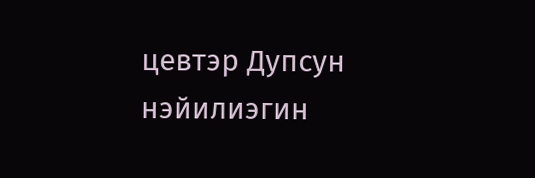цевтэр Дупсун нэйилиэгин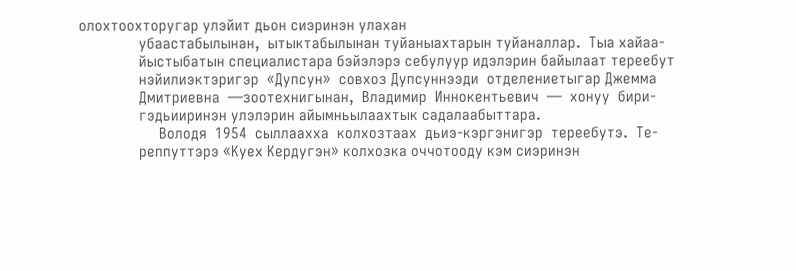олохтоохторугар улэйит дьон сиэринэн улахан
               убаастабылынан,  ытыктабылынан туйаныахтарын туйаналлар.  Тыа хайаа-
               йыстыбатын специалистара бэйэлэрэ себулуур идэлэрин байылаат тереебут
               нэйилиэктэригэр  «Дупсун»  совхоз Дупсуннээди  отделениетыгар Джемма
               Дмитриевна  —зоотехнигынан,  Владимир  Иннокентьевич  —  хонуу  бири-
               гэдьииринэн улэлэрин айымньылаахтык садалаабыттара.
                    Володя  1954  сыллаахха  колхозтаах  дьиэ-кэргэнигэр  тереебутэ.  Те-
               реппуттэрэ «Куех Кердугэн» колхозка оччотооду кэм сиэринэн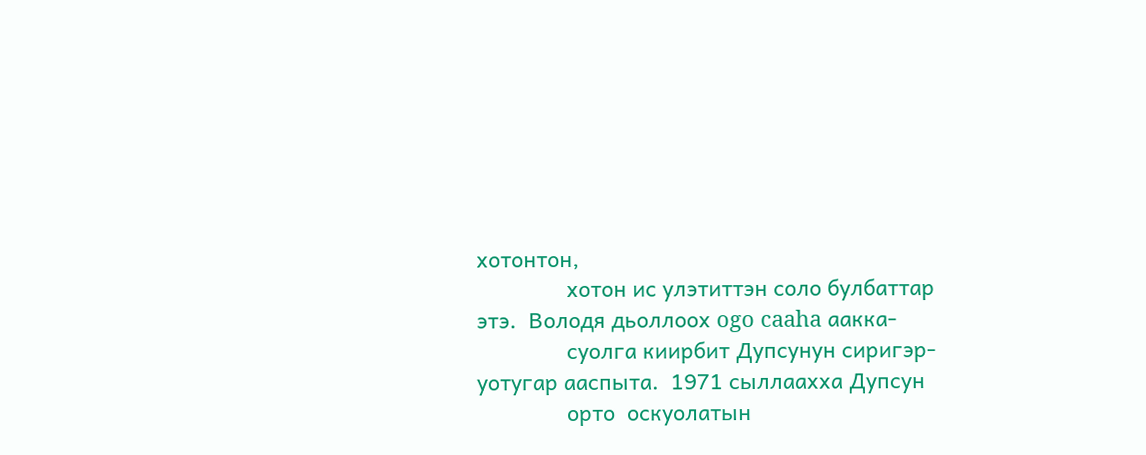хотонтон,
               хотон ис улэтиттэн соло булбаттар этэ.  Володя дьоллоох ogo caaha аакка-
               суолга киирбит Дупсунун сиригэр-уотугар ааспыта.  1971 сыллаахха Дупсун
               орто  оскуолатын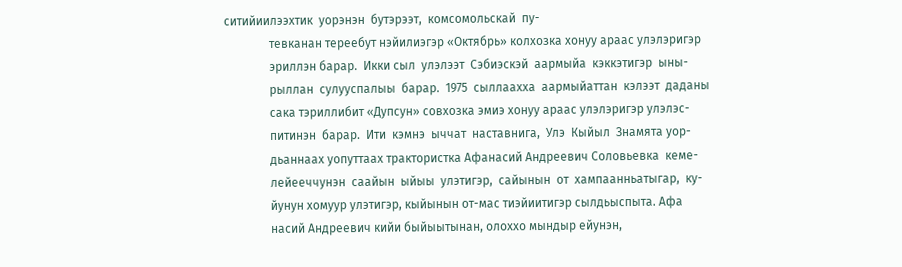ситийиилээхтик  уорэнэн  бутэрээт,  комсомольскай  пу-
               тевканан тереебут нэйилиэгэр «Октябрь» колхозка хонуу араас улэлэригэр
               эриллэн барар.  Икки сыл  улэлээт  Сэбиэскэй  аармыйа  кэккэтигэр  ыны-
               рыллан  сулууспалыы  барар.  1975  сыллаахха  аармыйаттан  кэлээт  даданы
               сака тэриллибит «Дупсун» совхозка эмиэ хонуу араас улэлэригэр улэлэс-
               питинэн  барар.  Ити  кэмнэ  ыччат  наставнига,  Улэ  Кыйыл  Знамята уор-
               дьаннаах уопуттаах трактористка Афанасий Андреевич Соловьевка  кеме-
               лейееччунэн  саайын  ыйыы  улэтигэр,  сайынын  от  хампаанньатыгар,  ку-
               йунун хомуур улэтигэр, кыйынын от-мас тиэйиитигэр сылдьыспыта. Афа
               насий Андреевич кийи быйыытынан, олоххо мындыр ейунэн,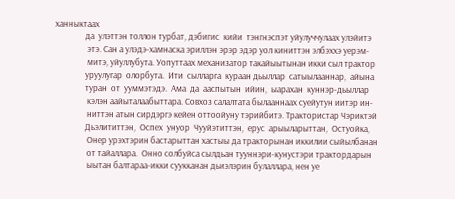ханныктаах
               да  улэттэн толлон турбат, дэбигис  кийи  тэнгнэспэт уйулуччулаах улэйитэ
                этэ. Сан а улэдэ-хамнаска эриллэн эрэр эдэр уол киниттэн элбэххэ уерэм-
                митэ, уйуллубута. Уопуттаах механизатор такайыытынан икки сыл трактор
               уруулугар  олорбута.  Ити  сылларга  кураан дьыллар  сатыылааннар,  айына
               туран  от  ууммэтэдэ.  Ама  да  ааспытын  ийин,  ыарахан  куннэр-дьыллар
                кэлэн аайыталаабыттара. Совхоз салалтата былааннаах суейутун иитэр ин-
                ниттэн атын сирдэргэ кейен оттоойуну тэрийбитэ. Трактористар Чэриктэй
               Дьэлититтэн,  Оспех  унуор  Чууйэтиттэн,  ерус  арыыларыттан,  Остуойка,
                Онер урэхтэрин бастарыттан хастыы да тракторынан иккилии сыйылбанан
                от тайаллара.  Онно солбуйса сылдьан тууннэри-кунустэри трактордарын
                ыытан балтараа-икки суукканан дьиэлэрин булаллара, нен уе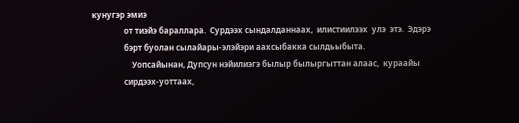кунугэр эмиэ
                от тиэйэ бараллара.  Сурдээх сындалданнаах,  илистиилээх  улэ  этэ.  Эдэрэ
                бэрт буолан сылайары-элэйэри аахсыбакка сылдьыбыта.
                    Уопсайынан, Дупсун нэйилиэгэ былыр былыргыттан алаас,  кураайы
                сирдээх-уоттаах,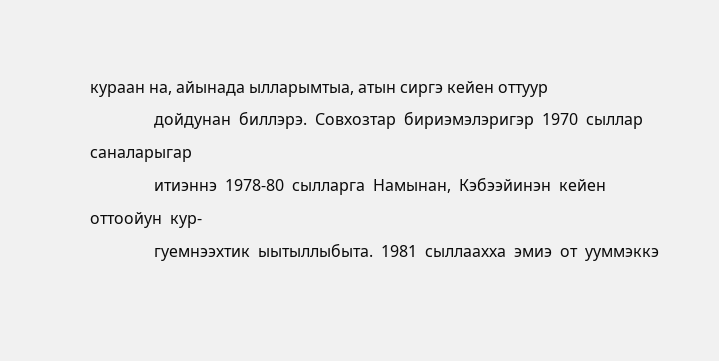кураан на, айынада ылларымтыа, атын сиргэ кейен оттуур
                дойдунан  биллэрэ.  Совхозтар  бириэмэлэригэр  1970  сыллар  саналарыгар
                итиэннэ  1978-80  сылларга  Намынан,  Кэбээйинэн  кейен  оттоойун  кур-
                гуемнээхтик  ыытыллыбыта.  1981  сыллаахха  эмиэ  от  ууммэккэ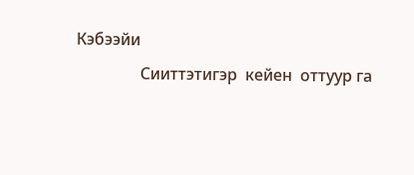Кэбээйи
                Сииттэтигэр  кейен  оттуур га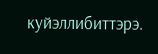куйэллибиттэрэ.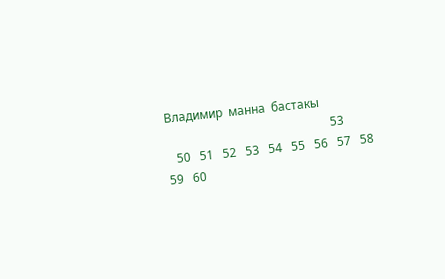Владимир  манна  бастакы
                                                       53
   50   51   52   53   54   55   56   57   58   59   60